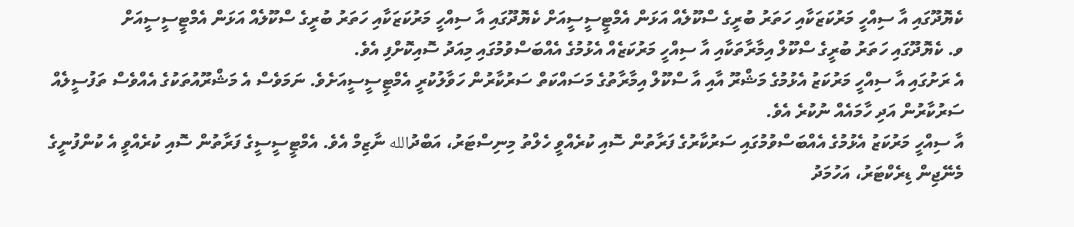ކެޔޮދޫގައި އާ ސިއްހީ މަރުކަޒަކާއި ހަތަރު ބުރީގެ ސްކޫލެއް އަޅަން އެމްޓީސީސީއަށް ކެޔޮދޫގައި އާ ސިއްހީ މަރުކަޒަކާއި ހަތަރު ބުރީގެ ސްކޫލެއް އަޅަން އެމްޓީސީސީއަށް
ވ. ކެޔޮދޫގައި ހަތަރު ބުރީގެ ސްކޫލް އިމާރާތަކާއި އާ ސިއްހީ މަރުކަޒެއް އެޅުމުގެ އެއްބަސްވުމުގައި މިއަދު ސޮއިކޮށްފި އެވެ.
އެ ރަށުގައި އާ ސިއްހީ މަރުކަޒު އެޅުމުގެ މަޝްރޫ އާއި އާ ސްކޫލް އިމާރާތުގެ މަސައްކަތް ސަރުކާރުން ހަވާލުކުރީ އެމްޓީސީސީއަށެވެ. ނަމަވެސް އެ މަޝްރޫއުތަކުގެ އެއްވެސް ތަފުސީލެއް ސަރުކާރުން އަދި ހާމައެއް ނުކުރެ އެވެ.
އާ ސިއްހީ މަރުކަޒު އެޅުމުގެ އެއްބަސްވުމުގައި ސަރުކާރުގެ ފަރާތުން ސޮއި ކުރެއްވީ ހެލްތު މިނިސްޓަރު، އަބްދުالله ނާޒިމް އެވެ. އެމްޓީސީސީގެ ފަރާތުން ސޮއި ކުރެއްވީ އެ ކުންފުނީގެ މެނޭޖިން ޑިރެކްޓަރު، އަހުމަދު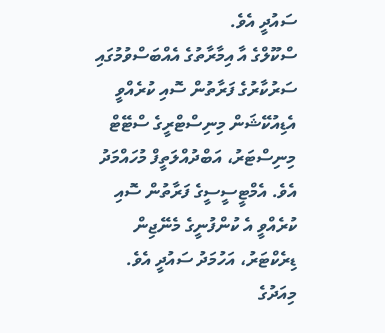ސައުދީ އެވެ.
ސްކޫލްގެ އާ އިމާރާތުގެ އެއްބަސްވުމުގައި ސަރުކާރުގެ ފަރާތުން ސޮއި ކުރެއްވީ އެޑިއުކޭޝަން މިނިސްޓްރީގެ ސްޓޭޓް މިނިސްޓަރު، އަބްދުއްލަތީފް މުހައްމަދު އެވެ. އެމްޓީސީސީގެ ފަރާތުން ސޮއި ކުރެއްވީ އެ ކުންފުނީގެ މެނޭޖިން ޑިރެކްޓަރު، އަހުމަދު ސައުދީ އެވެ.
މިއަދުގެ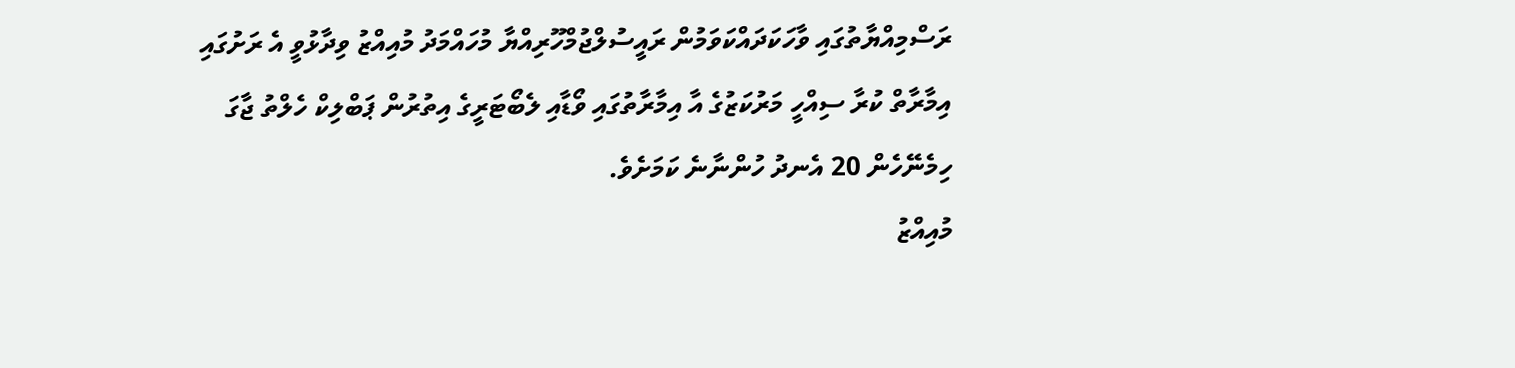ރަސްމިއްޔާތުގައި ވާހަކަދައްކަވަމުން ރައީސުލްޖުމްހޫރިއްޔާ މުހައްމަދު މުއިއްޒު ވިދާޅުވީ އެ ރަށުގައި އިމާރާތް ކުރާ ސިއްހީ މަރުކަޒުގެ އާ އިމާރާތުގައި ވޯޑާއި ލެބޯޓަރީގެ އިތުރުން ޕަބްލިކް ހެލްތު ޖާގަ ހިމެނޭހެން 20 އެނދު ހުންނާނެ ކަމަށެވެ.
މުއިއްޒު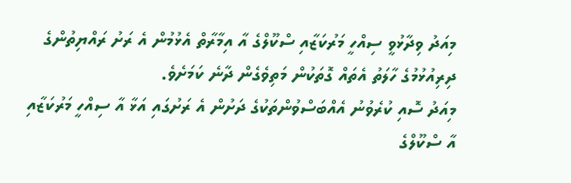މިއަދު ވިދާޅުވީ ސިއްހީ މަރުކަޒާއި ސްކޫލްގެ އާ އިމާރާތް އެޅުމުން އެ ރަށު ރައްޔިތުންގެ ދިރިއުޅުމުގެ ހާލަތު އެތައް ގޮތަކުން މަތިވެގެން ދާނެ ކަމަށެވެ.
މިއަދު ސޮއި ކުރެވުނު އެއްބަސްވުންތަކުގެ ދަށުން އެ ރަށުގައި އަޅާ އާ ސިއްހީ މަރުކަޒާއި އާ ސްކޫލްގެ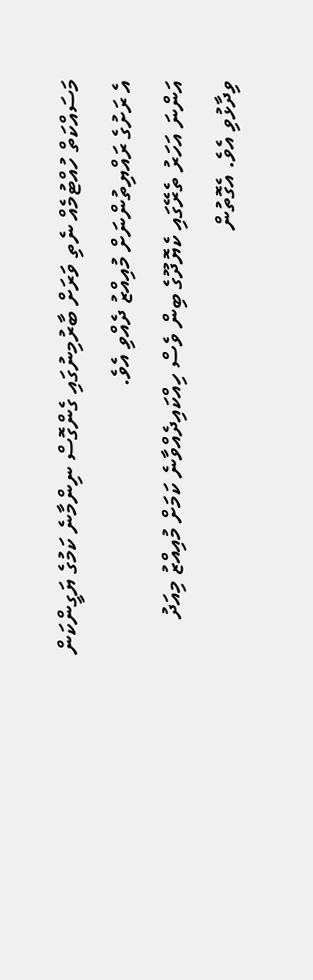މަސައްކަތް ހުއްޓުމެއް ނެތި ވަރަށް ބާރުމިނުގައި ގެންގޮސް ނިންމާނެ ކަމުގެ ޔަގީންކަން އެ ރަށުގެ ރައްޔިތުންނަށް މުއިއްޒު ދެއްވި އެވެ.
އަންނަ އަހަރު ތެރޭގައި ކެޔޮދޫގެ ބިން ވެސް ހިއްކައިދެއްވާނެ ކަމަށް މުއިއްޒު މިއަދު ވިދާޅުވި އެވެ. އެގޮތުން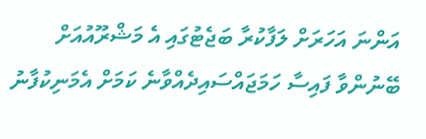އަންނަ އަހަރަށް ލަފާކުރާ ބަޖެޓުގައި އެ މަޝްރޫއުއަށް ބޭނުންވާ ފައިސާ ހަމަޖައްސައިދެއްވާނެ ކަމަށް އެމަނިކުފާނު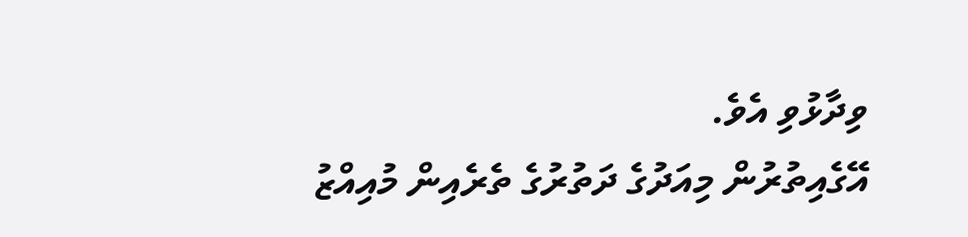ވިދާޅުވި އެވެ.
އޭގެއިތުރުން މިއަދުގެ ދަތުރުގެ ތެރެއިން މުއިއްޒު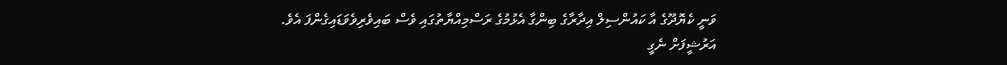ވަނީ ކެޔޮދޫގެ އާ ކައުންސިލް އިދާރާގެ ބިންގާ އެޅުމުގެ ރަސްމިއްޔާތުގައި ވެސް ބައިވެރިވެވަޑައިގެންފަ އެވެ.
އަރުޝީފަށް ނެގީ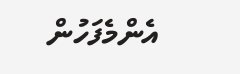އެންމެފަހުން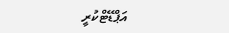އަޕްޑޭޓްކުރީ